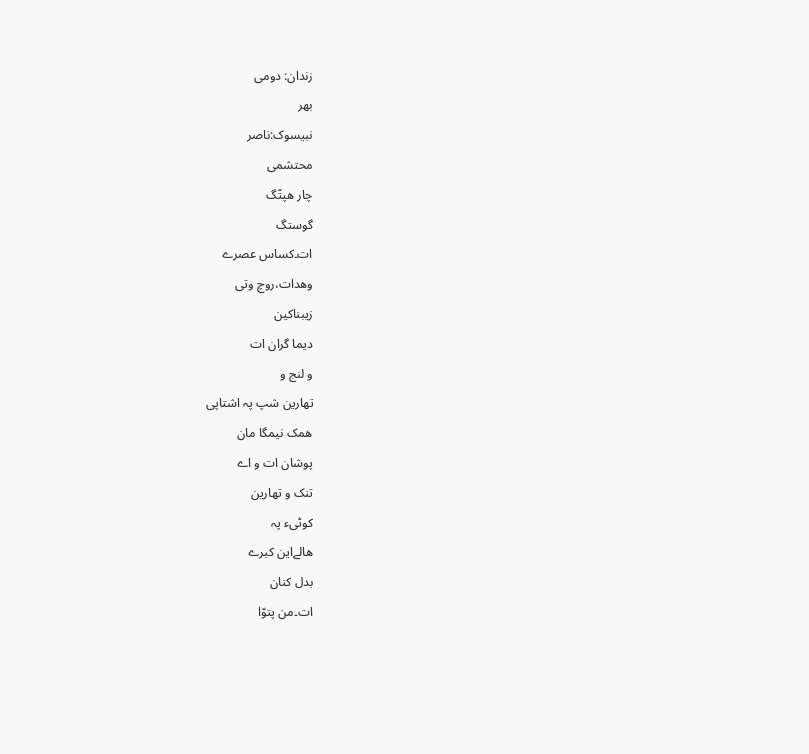زندان: دومی
بھر
نبیسوک:ناصر
محتشمی
چار ھپتّگ
گوستگ
ات۔کساس عصرے
وھدات،روچ وتی
زیبناکین
دیما گران ات
و لنج و
تھارین شپ پہ اشتاپی
ھمک نیمگا مان
پوشان ات و اے
تنک و تھارین
کوٹیء پہ
ھالےاین کبرے
بدل کنان
ات۔من پتوّا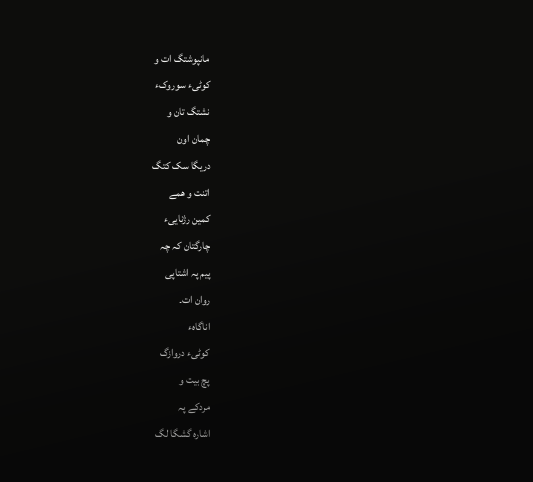مانپوشتگ ات و
کوٹیء سوروکء
نشتگ تان و
چمان اون
دریگا سک کتگ
اتنت و ھمے
کمین رژناییء
چارگتان کہ چہ
پیم پہ اشتاپی
روان ات۔
اناگاہء
کوٹیء دروازگ
پچ بیت و
مردکے پہ
اشارہ گشگا لگ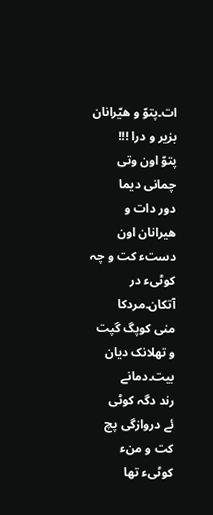ات۔پتوّ و ھیّرانان
بزیر و درا !!!
پتوّ اون وتی
چمانی دیما
دور دات و
ھیرانان اون
دستء کت و چہ
کوٹیء در
آتکان۔مردکا
منی کوپگ گپت
و تھلانک دیان
بیت۔دمانے
رند دگہ کوٹی
ئے دروازگی پچ
کت و منء
کوٹیء تھا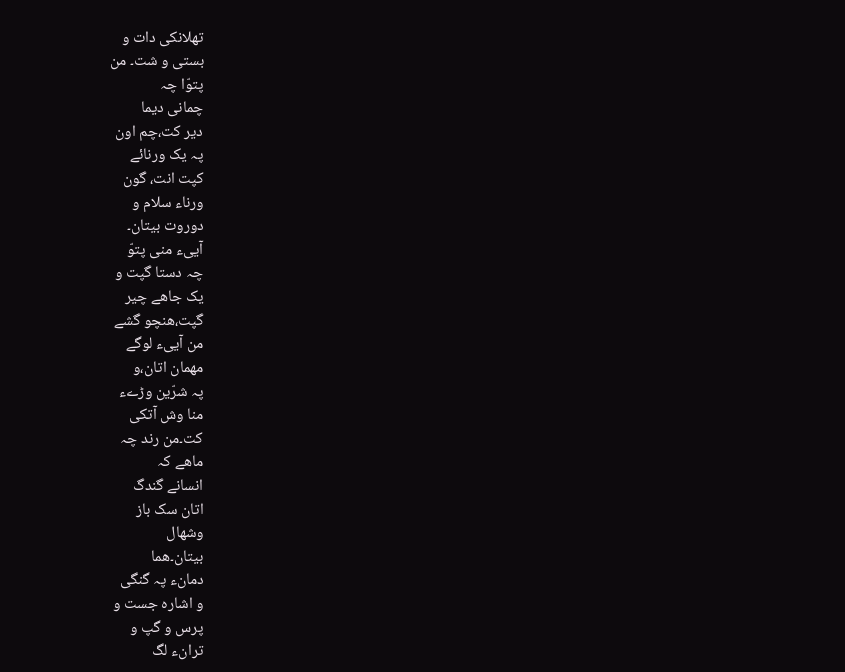تھلانکی دات و
بستی و شت۔ من
پتوّا چہ
چمانی دیما
دیر کت،چم اون
پہ یک ورنائے
کپت انت، گون
ورناء سلام و
دوروت بیتان۔
آییء منی پتوّ
چہ دستا گپت و
یک جاھے چیر
گپت،ھنچو گشے
من آییء لوگے
مھمان اتان،و
پہ شرّین وڑےء
منا وش آتکی
کت۔من رند چہ
ماھے کہ
انسانے گندگ
اتان سک باز
وشھال
بیتان۔ھما
دمانء پہ گنگی
و اشارہ جست و
پرس و گپ و
ترانء لگ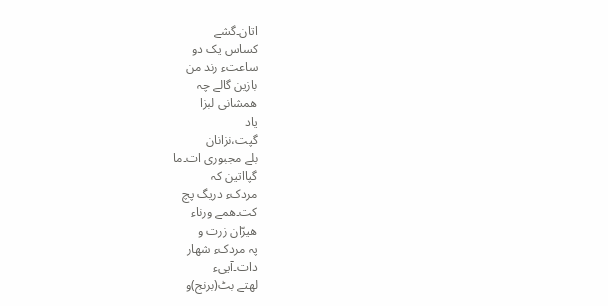اتان۔گشے
کساس یک دو
ساعتء رند من
بازین گالے چہ
ھمشانی لبزا
یاد
گپت،نزانان
بلے مجبوری ات۔ما
گپااتین کہ
مردکء دریگ پچ
کت۔ھمے ورناء
ھیرّان زرت و
پہ مردکء شھار
دات۔آییء
لھتے بٹ(برنج)و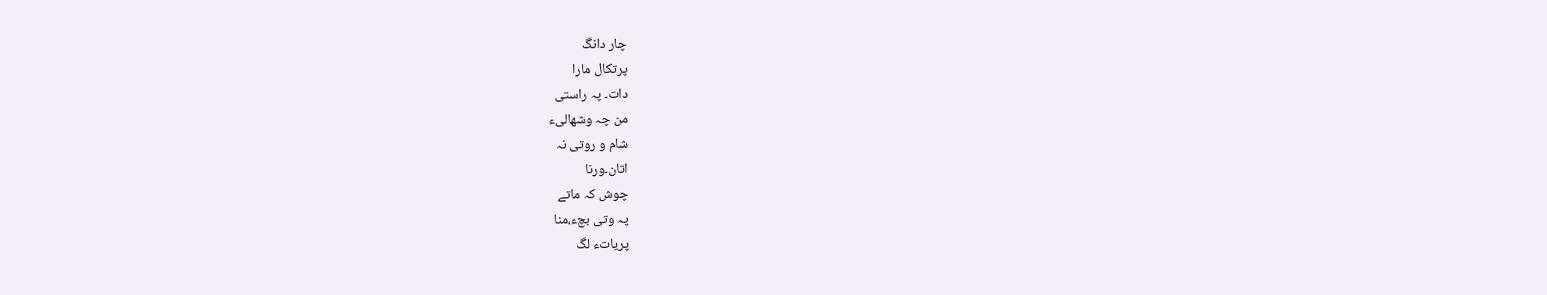چار دانگ
پرتکال مارا
دات۔ پہ راستی
من چہ وشھالیء
شام و روتی نہ
اتان۔ورنا
چوش کہ ماتے
پہ وتی بچء،منا
پریاتء لگ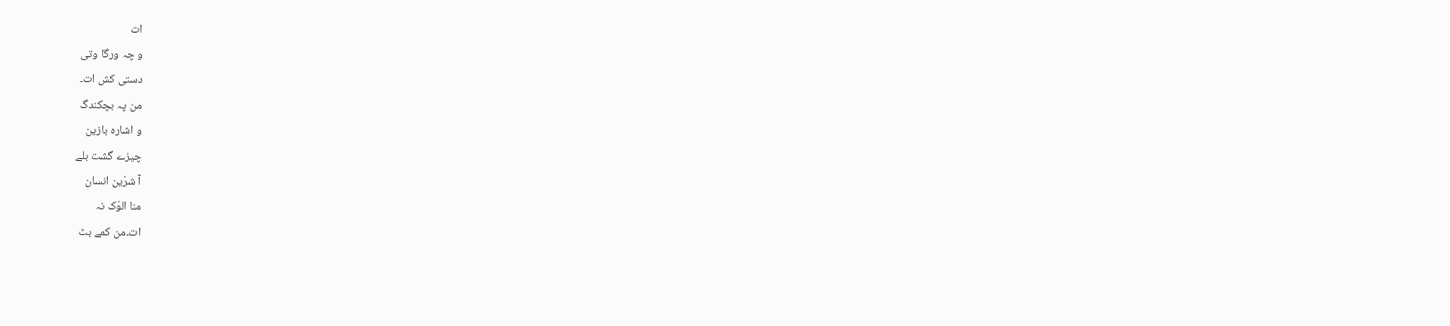ات
و چہ ورگا وتی
دستی کش ات۔
من پہ بچکندگ
و اشارہ بازین
چیزے گشت بلے
آ شرّین انسان
منا الوّک نہ
ات۔من کمے بٹ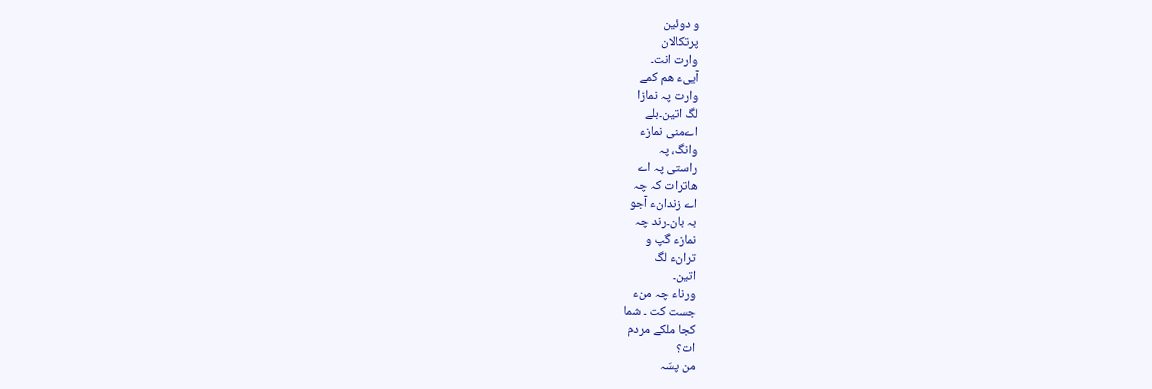و دوئین
پرتکالان
وارت انت۔
آییء ھم کمے
وارت پہ نمازا
لگ اتین۔بلے
اےمنی نمازء
وانگ، پہ
راستی پہ اے
ھاترات کہ چہ
اے زندانء آجو
بہ بان۔رند چہ
نمازء گپ و
ترانء لگ
اتین۔
ورناء چہ منء
جست کت ۔ شما
کجا ملکے مردم
ات؟
من پسّہ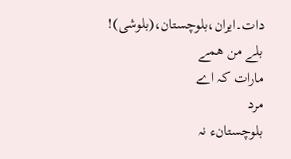دات۔ایران،بلوچستان،(بلوشی)!
بلے من ھمے
مارات کہ اے
مرد
بلوچستانء نہ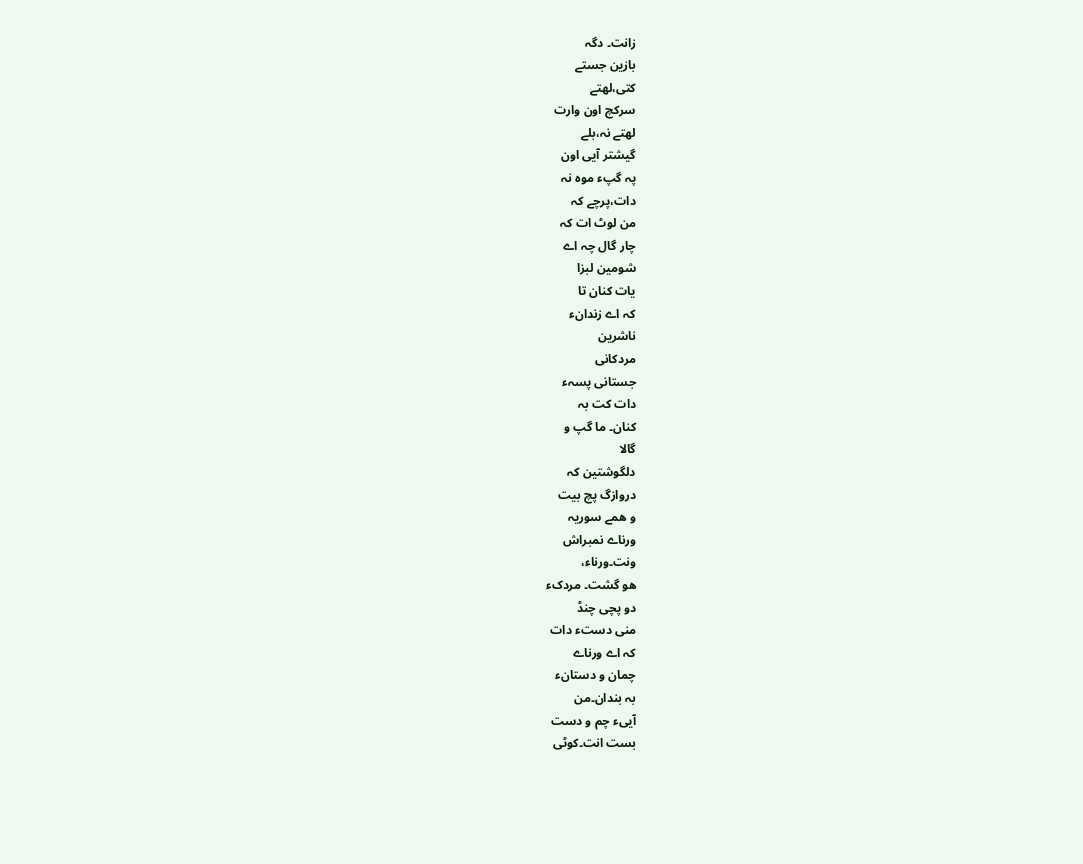زانت۔ دگہ
بازین جستے
کتی،لھتے
سرکچ اون وارت
لھتے نہ،بلے
گیشتر آیی اون
پہ گپء موہ نہ
دات،پرچے کہ
من لوٹ ات کہ
چار گال چہ اے
شومین لبزا
یات کنان تا
کہ اے زندانء
ناشرین
مردکانی
جستانی پسہء
دات کت بہ
کنان۔ ما گپ و
گالا
دلگوشتین کہ
دروازگ پچ بیت
و ھمے سوریہ
ورناے نمبراش
ونت۔ورناء،
ھو گشت۔ مردکء
دو پچی چنڈ
منی دستء دات
کہ اے ورناے
چمان و دستانء
بہ بندان۔من
آییء چم و دست
بست انت۔کوٹی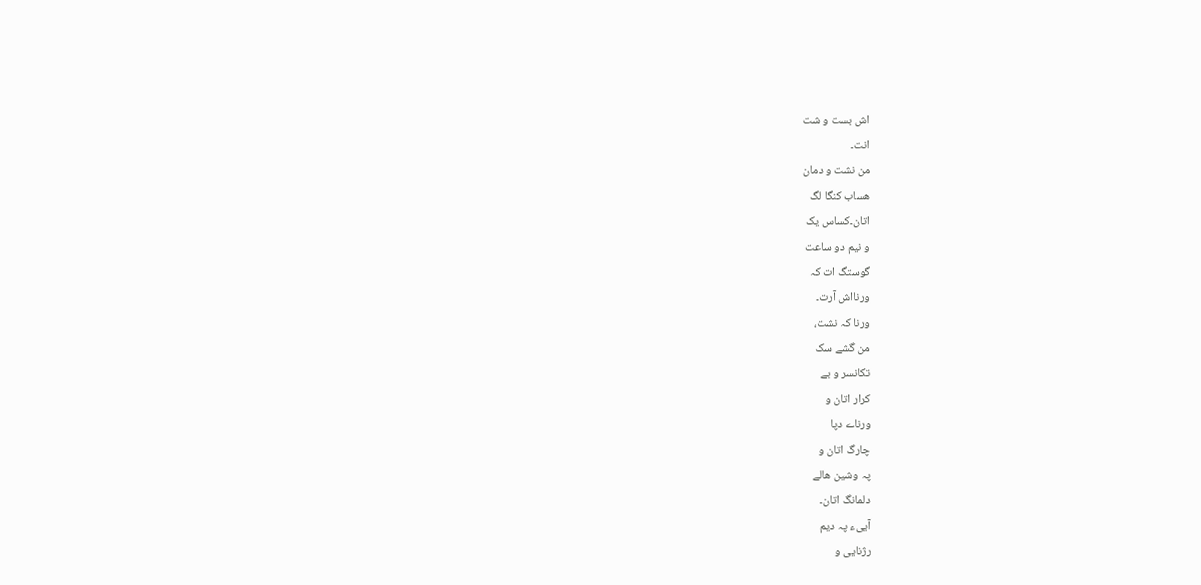اش بست و شت
انت۔
من نشت و دمان
ھساب کنگا لگ
اتان۔کساس یک
و نیم دو ساعت
گوستگ ات کہ
ورنااش آرت۔
ورنا کہ نشت،
من گشے سک
تکانسر و بے
کرار اتان و
ورناے دپا
چارگ اتان و
پہ وشین ھالے
دلمانگ اتان۔
آییء پہ دیم
رژنایی و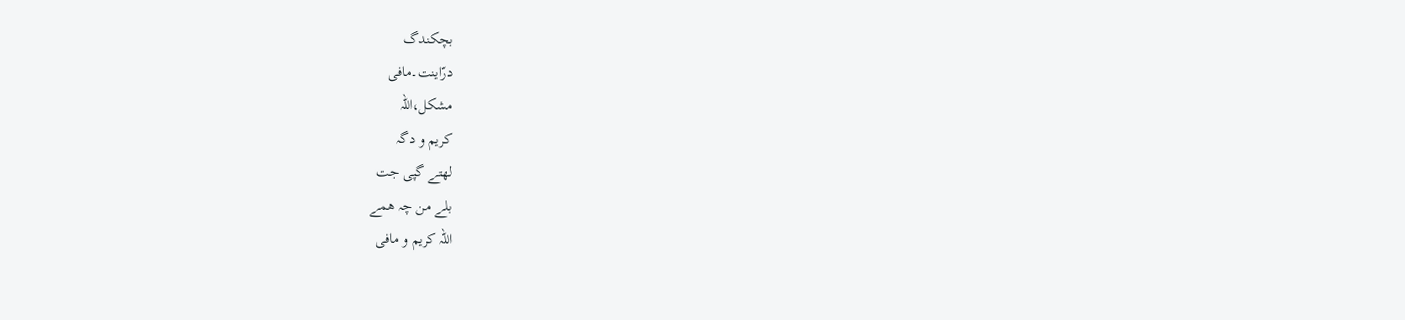بچکندگ
درّاینت۔مافی
مشکل،اللہ
کریم و دگہ
لھتے گپی جت
بلے من چہ ھمے
اللہ کریم و مافی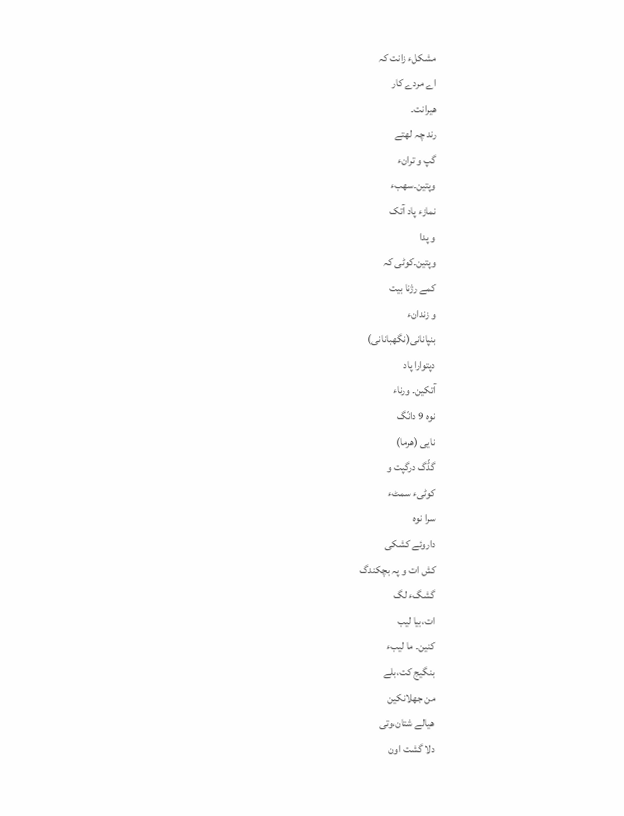مشکلء زانت کہ
اے مردے کار
ھیرانت۔
رند چہ لھتے
گپ و ترانء
وپتین۔سھبء
نمازء پاد آتک
و پدا
وپتین۔کوٹی کہ
کمے رژنا بیت
و زندانء
بنپانانی(نگھبانانی)
دپتوارا پاد
آتکین۔ ورناء
نوہ 9 دانّگ
نایی (ھرما)
گڈّگ درگپت و
کوٹیء سمٹء
سرا نوہ
داروئے کشکی
کش ات و پہ بچکندگ
گشگء لگ
ات،بیا لیب
کنین۔ ما لیبء
بنگیج کت،بلے
من جھلانکین
ھیالے شتان،وتی
دلا گشت اون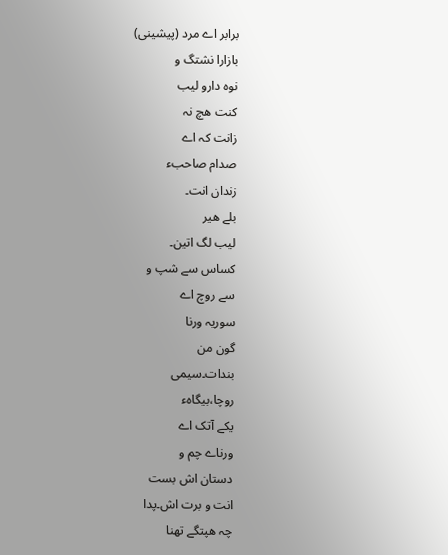برابر اے مرد (پیشینی)
بازارا نشتگ و
نوہ دارو لیب
کنت ھچ نہ
زانت کہ اے
صدام صاحبء
زندان انت۔
بلے ھیر
لیب لگ اتین۔
کساس سے شپ و
سے روچ اے
سوریہ ورنا
گون من
بندات۔سیمی
روچا،بیگاہء
یکے آتک اے
ورناے چم و
دستان اش بست
انت و برت اش۔پدا
چہ ھپتگے تھنا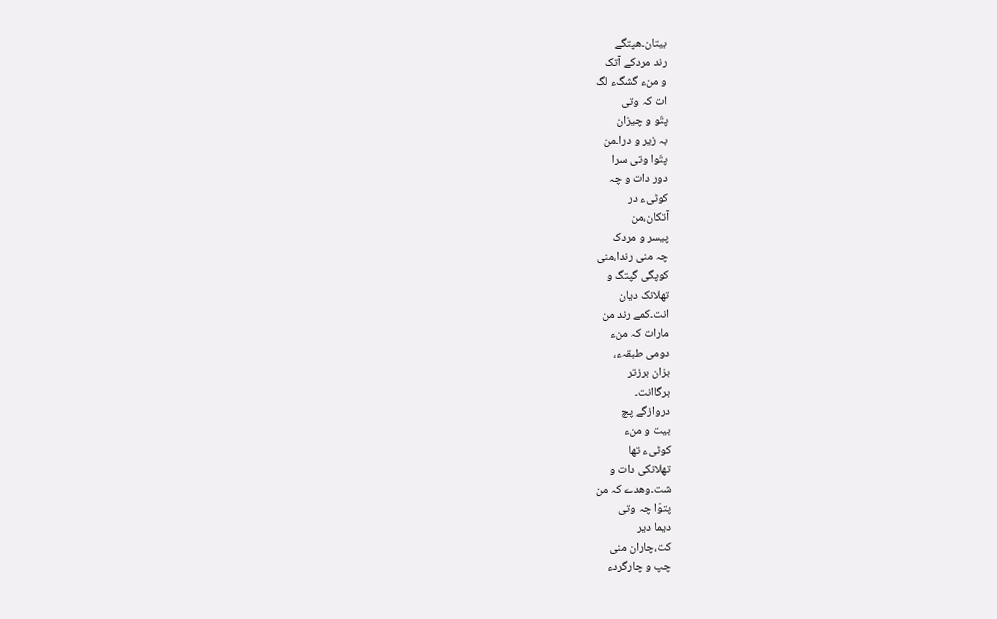بیتان۔ھپتگے
رند مردکے آتک
و منء گشگء لگ
ات کہ وتی
پتّو و چیزان
بہ زیر و درا۔من
پتّوا وتی سرا
دور دات و چہ
کوٹیء در
آتکان،من
پیسر و مردک
چہ منی رندا،منی
کوپگی گپتگ و
تھلانک دیان
انت۔کمے رند من
مارات کہ منء
دومی طبقہء،
بزان برزتر
برگاانت۔
دروازگے پچ
بیت و منء
کوٹیء تھا
تھلانکی دات و
شت۔وھدے کہ من
پتوّا چہ وتی
دیما دیر
کت،چاران منی
چپ و چارگردء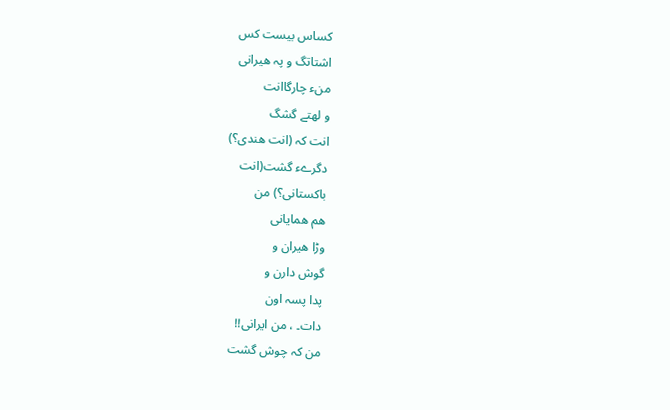کساس بیست کس
اشتاتگ و پہ ھیرانی
منء چارگاانت
و لھتے گشگ
انت کہ (انت ھندی؟)
دگرےء گشت(انت
باکستانی؟) من
ھم ھمایانی
وڑا ھیران و
گوش دارن و
پدا پسہ اون
دات۔ ، من ایرانی!!
من کہ چوش گشت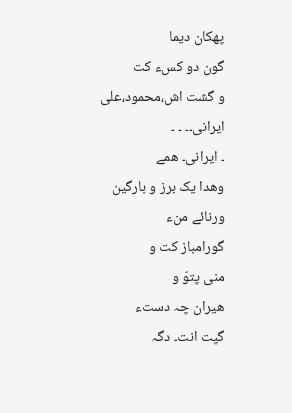پھکان دیما
گون دو کسء کت
و گشت اش،محمود،علی
ایرانی۔۔ ۔ ۔
۔ ایرانی۔ ھمے
وھدا یک برز و بارگین
ورنائے منء
گورامباز کت و
منی پتوّ و
ھیران چہ دستء
گپت انت۔ دگہ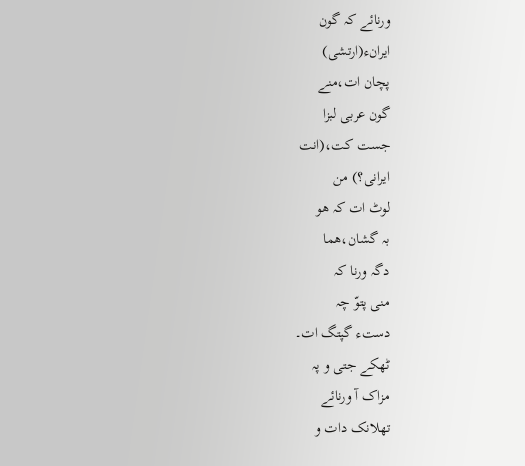ورنائے کہ گون
ایرانء(ارتشی)
پچان ات،منے
گون عربی لبزا
جست کت،(انت
ایرانی؟) من
لوٹ ات کہ ھو
بہ گشان،ھما
دگہ ورنا کہ
منی پتوّ چہ
دستء گپتگ ات۔
ٹھکے جتی و پہ
مزاک آ ورنائے
تھلانک دات و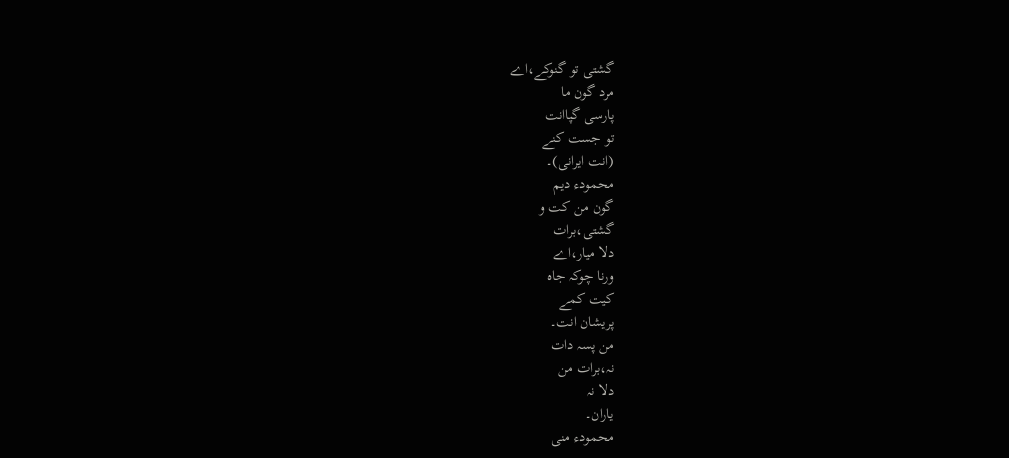گشتی تو گنوکے،اے
مرد گون ما
پارسی گپاانت
تو جست کنے
(انت ایرانی)۔
محمودء دیم
گون من کت و
گشتی،برات
دلا میار،اے
ورنا چوکہ جاہ
کیت کمے
پریشان انت۔
من پسہ دات
نہ،برات من
دلا نہ
یاران۔
محمودء منی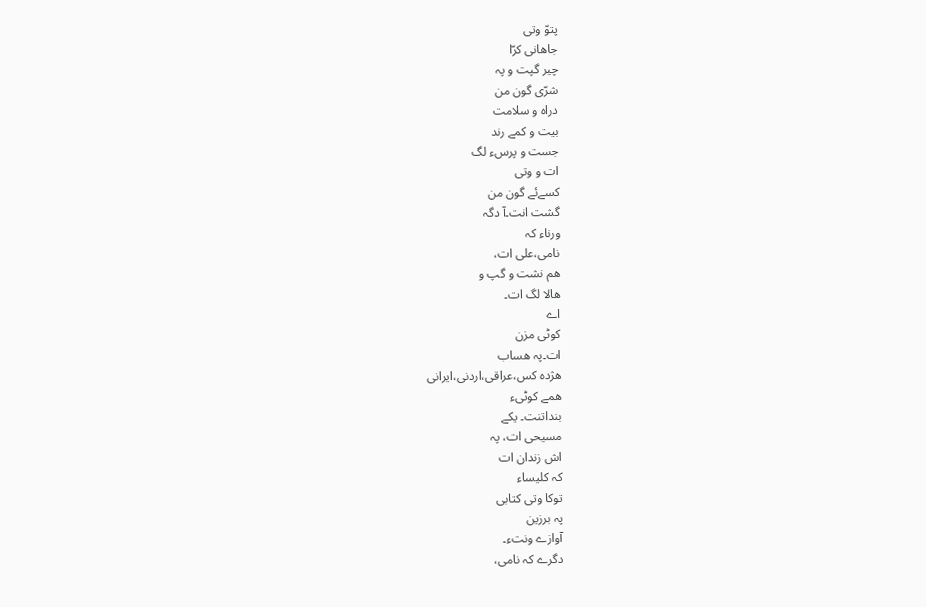پتوّ وتی
جاھانی کرّا
چیر گپت و پہ
شرّی گون من
دراہ و سلامت
بیت و کمے رند
جست و پرسء لگ
ات و وتی
کسےئے گون من
گشت انت۔آ دگہ
ورناء کہ
نامی،علی ات،
ھم نشت و گپ و
ھالا لگ ات۔
اے
کوٹی مزن
ات۔پہ ھساب
ھژدہ کس،عراقی،اردنی،ایرانی
ھمے کوٹیء
بنداتنت۔ یکے
مسیحی ات، پہ
اش زندان ات
کہ کلیساء
توکا وتی کتابی
پہ برزین
آوازے ونتء۔
دگرے کہ نامی،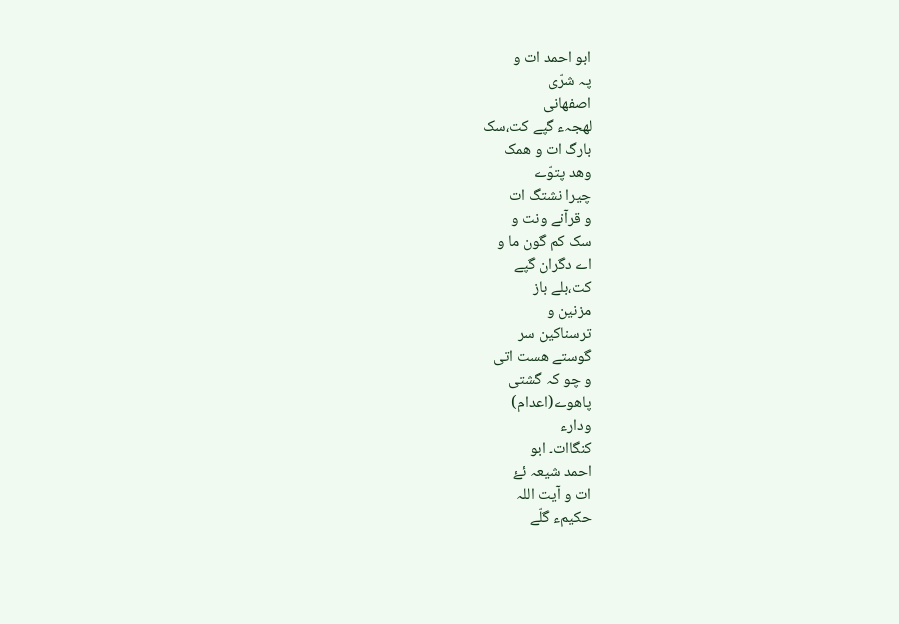ابو احمد ات و
پہ شرّی
اصفھانی
لھجہء گپے کت،سک
بارگ ات و ھمک
وھد پتوّے
چیرا نشتگ ات
و قرآنے ونت و
سک کم گون ما و
اے دگران گپے
کت،بلے باز
مزنین و
ترسناکین سر
گوستے ھست اتی
و چو کہ گشتی
پاھوے(اعدام)
ودارء
کنگاات۔ ابو
احمد شیعہ ئۓ
ات و آیت اللہ
حکیمء گلّے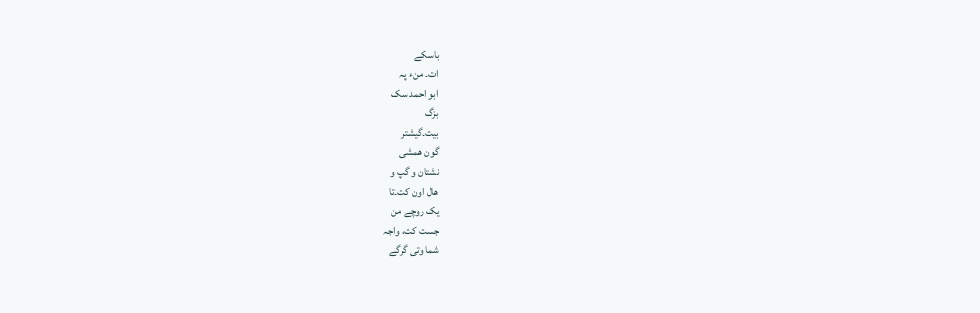باسکے
ات۔ منء پہ
ابو احمد سک
بزگ
بیت۔گیشتر
گون ھمشی
نشتان و گپ و
ھال اون کت۔تا
یک روچے من
جست کت، واجہ
شما وتی گرگے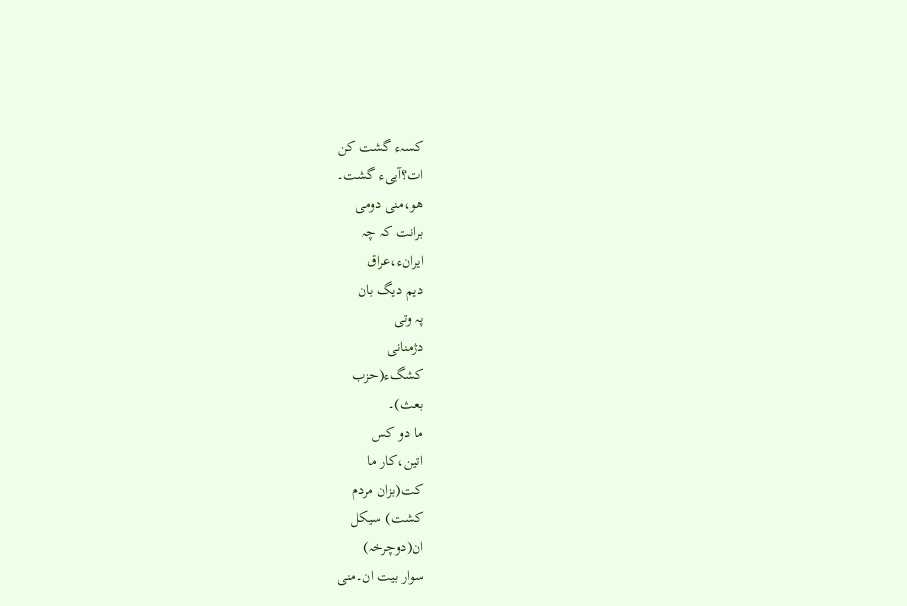کسہء گشت کن
ات؟آییء گشت۔
ھو،منی دومی
برانت کہ چہ
ایرانء،عراق
دیم دیگ بان
پہ وتی
دژمنانی
کشگء(حزب
بعث)۔
ما دو کس
اتین،کار ما
کت(بزان مردم
کشت) سیکل
ان(دوچرخہ)
سوار بیت ان۔منی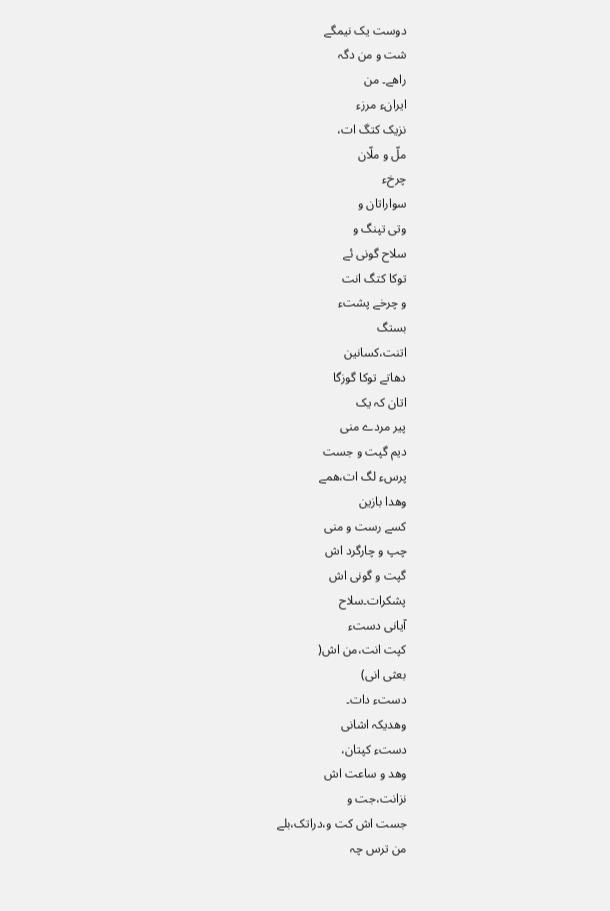دوست یک نیمگے
شت و من دگہ
راھے۔ من
ایرانء مرزء
نزیک کتگ ات،
ملّ و ملّان
چرخء
سواراتان و
وتی تپنگ و
سلاح گونی ئے
توکا کتگ انت
و چرخے پشتء
بستگ
اتنت،کسانین
دھاتے توکا گوزگا
اتان کہ یک
پیر مردے منی
دیم گپت و جست
پرسء لگ ات،ھمے
وھدا بازین
کسے رست و منی
چپ و چارگرد اش
گپت و گونی اش
پشکرات۔سلاح
آیانی دستء
کپت انت،من اش(
بعثی انی)
دستء دات۔
وھدیکہ اشانی
دستء کپتان،
وھد و ساعت اش
نزانت،جت و
جست اش کت و،دراتک،بلے
من ترس چہ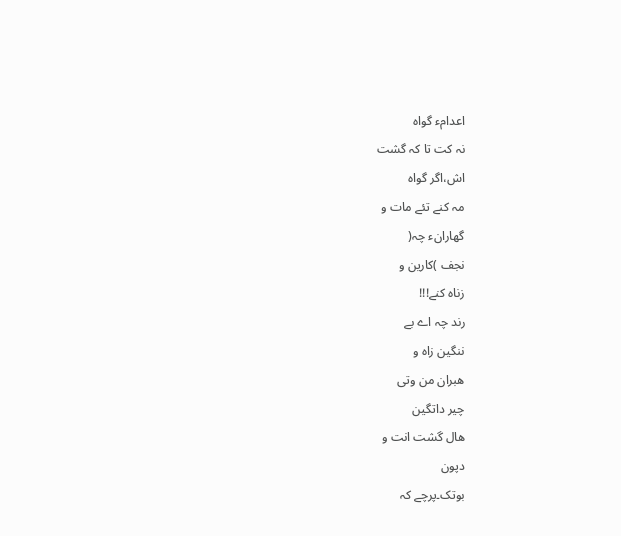اعدامء گواہ
نہ کت تا کہ گشت
اش،اگر گواہ
مہ کنے تئے مات و
گھارانء چہ(
نجف )کارین و
زناہ کنے!!!
رند چہ اے بے
ننگین زاہ و
ھبران من وتی
چیر داتگین
ھال گشت انت و
دپون
بوتک۔پرچے کہ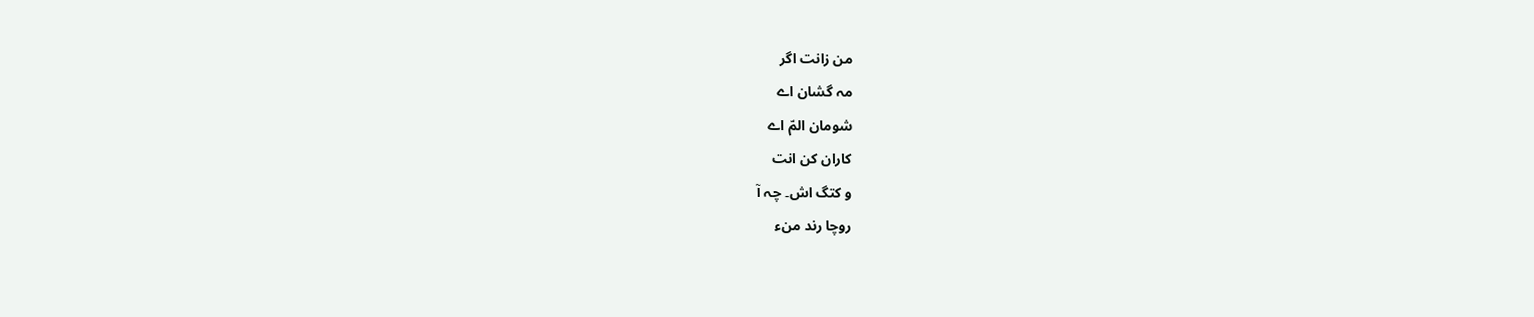من زانت اگر
مہ گشان اے
شومان المّ اے
کاران کن انت
و کتگ اش۔ چہ آ
روچا رند منء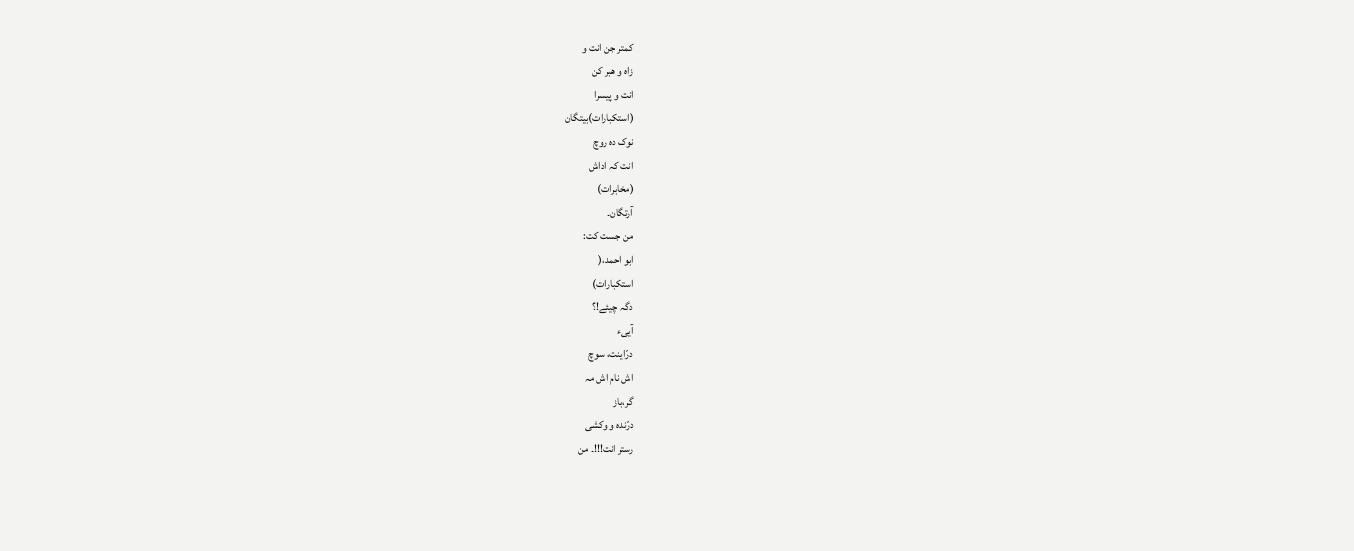کمتر جن انت و
زاہ و ھبر کن
انت و پیسرا
(استکبارات)بیتگان
نوک دہ روچ
انت کہ اداش
(مخابرات)
آرتگان۔
من جست کت:
ابو احمد،(
استکبارات)
دگہ چیئے!؟
آییء
درّاینت، سوچ
اش نام اش مہ
گر،باز
درّندہ و وکشی
رستر انت!!!۔ من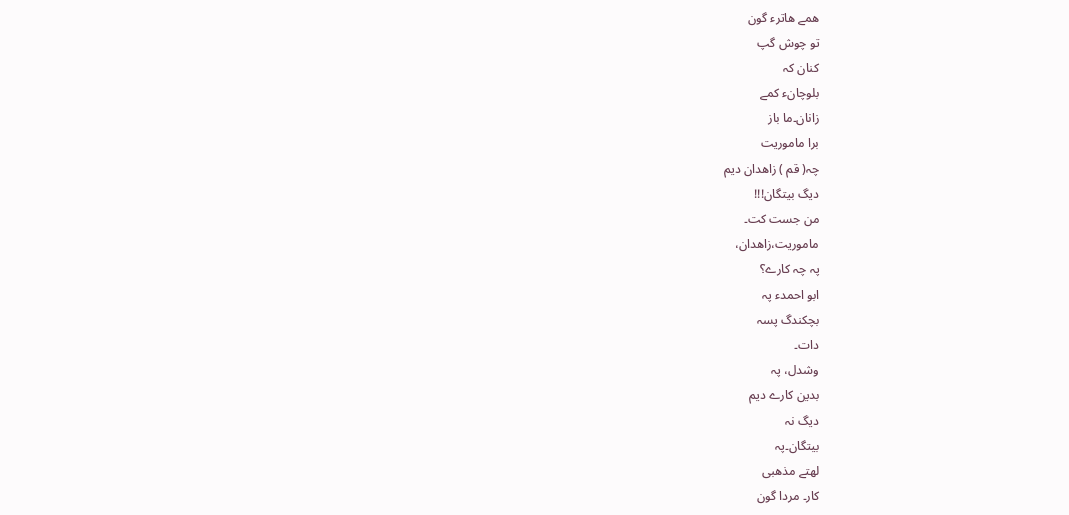ھمے ھاترء گون
تو چوش گپ
کنان کہ
بلوچانء کمے
زانان۔ما باز
برا ماموریت
چہ( قم ) زاھدان دیم
دیگ بیتگان!!!
من جست کت۔
ماموریت،زاھدان،
پہ چہ کارے؟
ابو احمدء پہ
بچکندگ پسہ
دات۔
وشدل، پہ
بدین کارے دیم
دیگ نہ
بیتگان۔پہ
لھتے مذھبی
کار۔ مردا گون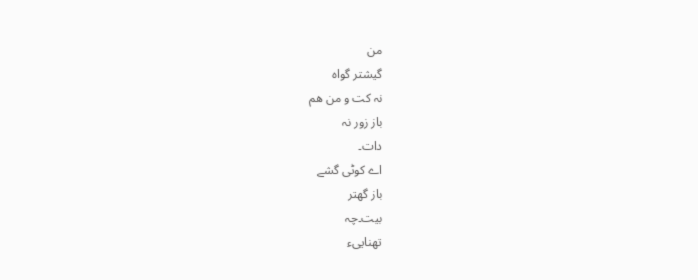من
گیشتر گواہ
نہ کت و من ھم
باز زور نہ
دات۔
اے کوٹی گشے
باز گھتر
بیت۔چہ
تھناییء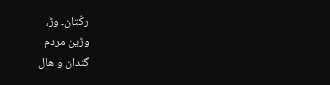رکّتان۔ وڑ،
وڑین مردم
گندان و ھال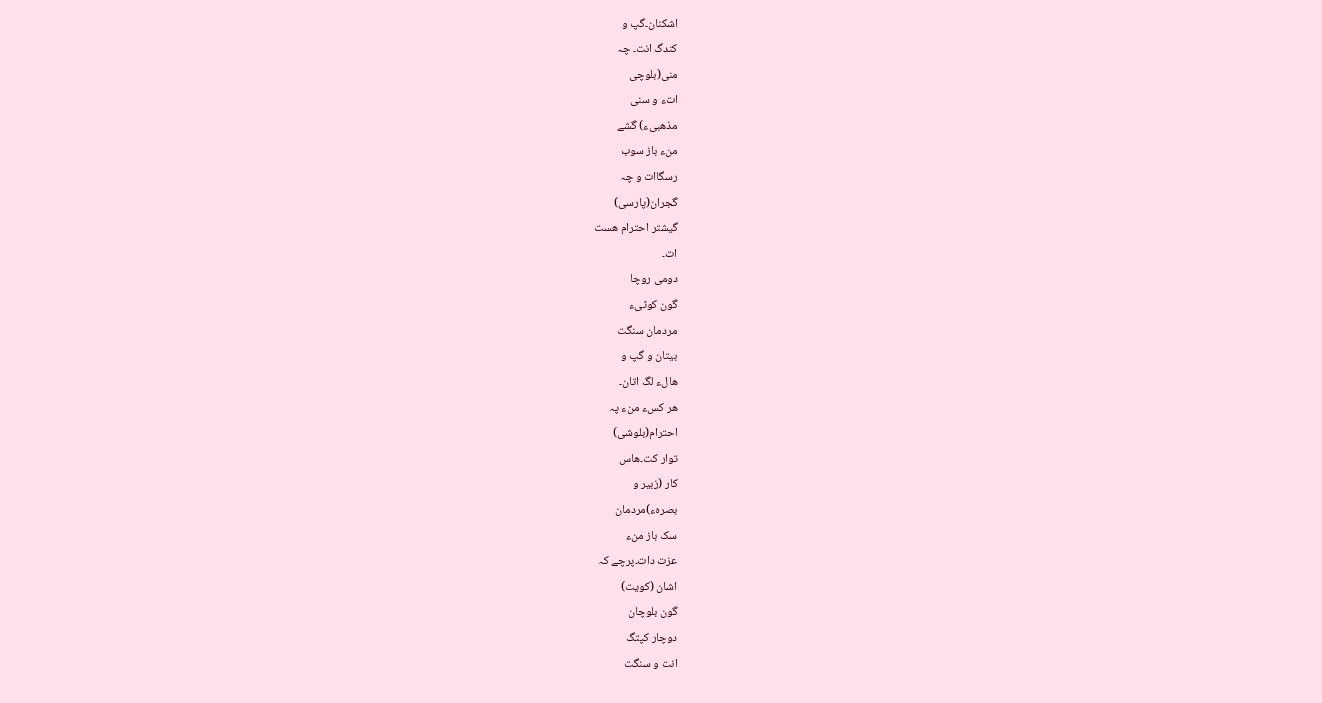اشکنان۔گپ و
کندگ انت۔ چہ
منی(بلوچی
اتء و سنی
مذھبیء) گشے
منء باز سوب
رسگاات و چہ
گجران(پارسی)
گیشتر احترام ھست
ات۔
دومی روچا
گون کوٹیء
مردمان سنگت
بیتان و گپ و
ھالء لگ اتان۔
ھر کسء منء پہ
احترام(بلوشی)
توار کت۔ھاس
کار (زبیر و
بصرہء)مردمان
سک باز منء
عزت دات۔پرچے کہ
اشان (کویت)
گون بلوچان
دوچار کپتگ
انت و سنگت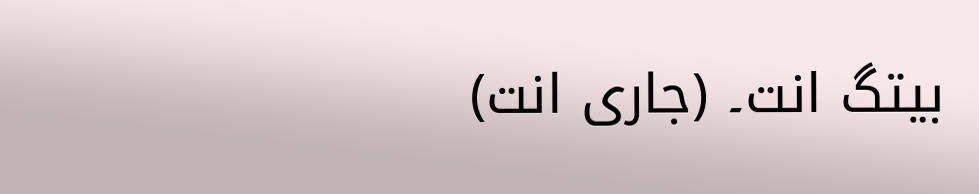بیتگ انت۔ (جاری انت)